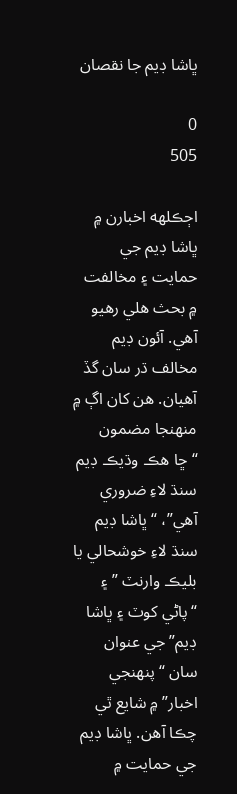ڀاشا ڊيم جا نقصان

0
505

اڄڪلهه اخبارن ۾ ڀاشا ڊيم جي حمايت ۽ مخالفت ۾ بحث هلي رهيو آهي. آئون ڊيم مخالف ڌر سان گڏ آهيان. هن کان اڳ ۾ منهنجا مضمون “ڇا هڪ وڌيڪ ڊيم سنڌ لاءِ ضروري آهي”، “ڀاشا ڊيم سنڌ لاءِ خوشحالي يا بليڪ وارنٽ ” ۽ “پاڻي کوٽ ۽ ڀاشا ڊيم” جي عنوان سان “پنهنجي اخبار” ۾ شايع ٿي چڪا آهن. ڀاشا ڊيم جي حمايت ۾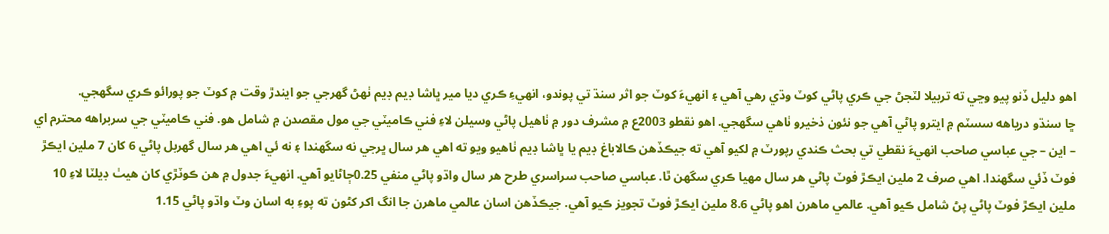اهو دليل ڏنو پيو وڃي ته تربيلا لٽجڻ جي ڪري پاڻي کوٽ وڌي رهي آهي ۽ انهيءَ کوٽ جو اثر سنڌ تي پوندو، انهيءِ ڪري ديا مير ڀاشا ڊيم ڊيم ٺهڻ گهرجي جو ايندڙ وقت ۾ کوٽ جو پورائو ڪري سگهجي.
ڇا سنڌو درياهه سسٽم ۾ ايترو پاڻي آهي جو نئون ذخيرو ٺاهي سگهجي. اهو نقطو 2003ع ۾ مشرف دور ۾ ٺاهيل پاڻي وسيلن لاءِ فني ڪاميٽي جي مول مقصدن ۾ شامل هو. فني ڪاميٽي جي سربراهه محترم اي – اين – جي عباسي صاحب انهيءَ نقطي تي بحث ڪندي رپورٽ ۾ لکيو آهي ته جيڪڏهن ڪالاباغ ڊيم يا ڀاشا ڊيم ٺاهيو ويو ته اهي هر سال ڀرجي نه سگهندا ۽ نه ئي اهي هر سال گهربل پاڻي 6 کان 7 ملين ايڪڙ فوٽ ڏئي سگهندا. اهي صرف 2 ملين ايڪڙ فوٽ پاڻي هر سال مهيا ڪري سگهن ٿا. عباسي صاحب سراسري طرح هر سال واڌو پاڻي منفي 0.25ڄاڻايو آهي. انهيءَ جدول ۾ هن ڪوٽڙي کان هيٺ ڊيلٽا لاءِ 10 ملين ايڪڙ فوٽ پاڻي پڻ شامل ڪيو آهي. عالمي ماهرن اهو پاڻي 8.6 ملين ايڪڙ فوٽ تجويز ڪيو آهي. جيڪڏهن اسان عالمي ماهرن جا انگ اکر کڻون ته پوءِ به اسان وٽ واڌو پاڻي 1.15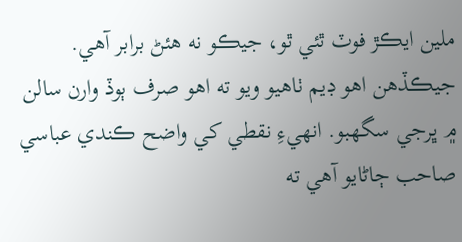ملين ايڪڙ فوٽ ٿئي ٿو، جيڪو نه هئڻ برابر آهي. جيڪڏهن اهو ڊيم ٺاهيو ويو ته اهو صرف ٻوڏ وارن سالن ۾ ڀرجي سگهبو. انهيءِ نقطي کي واضح ڪندي عباسي صاحب ڄاڻايو آهي ته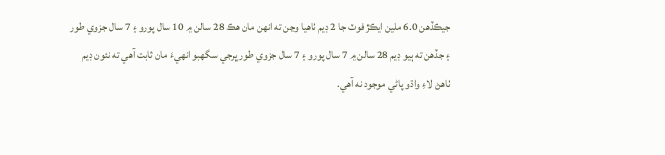جيڪڏهن 6.0 ملين ايڪڙ فوٽ جا 2 ڊيم ٺاهيا وڃن ته انهن مان هڪ 28 سالن ۾ 10 سال پورو ۽ 7 سال جزوي طور ۽ جڏهن ته ٻيو ڊيم 28 سالن ۾ 7 سال پورو ۽ 7 سال جزوي طور ڀرجي سگهبو انهيءَ مان ثابت آهي ته نئون ڊيم ٺاهڻ لاءِ واڌو پاڻي موجود نه آهي.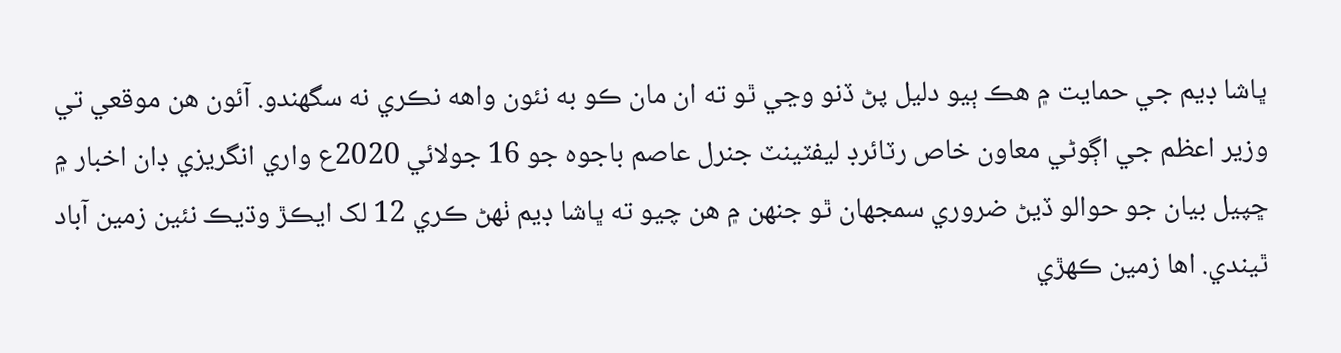ڀاشا ڊيم جي حمايت ۾ هڪ ٻيو دليل پڻ ڏنو وڃي ٿو ته ان مان ڪو به نئون واهه نڪري نه سگهندو. آئون هن موقعي تي وزير اعظم جي اڳوڻي معاون خاص رٽائرڊ ليفٽينٽ جنرل عاصم باجوه جو 16 جولائي 2020ع واري انگريزي ڊان اخبار ۾ ڇپيل بيان جو حوالو ڏيڻ ضروري سمجهان ٿو جنهن ۾ هن چيو ته ڀاشا ڊيم ٺهڻ ڪري 12 لک ايڪڙ وڌيڪ نئين زمين آباد ٿيندي. اها زمين ڪهڙي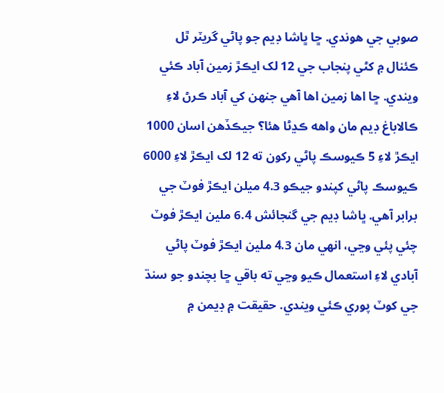صوبي جي هوندي. ڇا ڀاشا ڊيم جو پاڻي گريٽر ٿل ڪئنال ۾ کڻي پنجاب جي 12 لک ايڪڙ زمين آباد ڪئي ويندي. ڇا اها زمين اها آهي جنهن کي آباد ڪرڻ لاءِ ڪالاباغ ڊيم مان واهه ڪڍڻا هئا؟ جيڪڏهن اسان 1000 ايڪڙ لاءِ 5 ڪيوسڪ پاڻي رکون ته 12 لک ايڪڙ لاءِ 6000 ڪيوسڪ پاڻي کپندو جيڪو 4.3 ميلن ايڪڙ فوٽ جي برابر آهي. ڀاشا ڊيم جي گنجائش 6.4 ملين ايڪڙ فوٽ چئي پئي وڃي، انهي مان 4.3 ملين ايڪڙ فوٽ پاڻي آبادي لاءِ استعمال ڪيو وڃي ته باقي ڇا بچندو جو سنڌ جي کوٽ پوري ڪئي ويندي. حقيقت ۾ ڊيمن ۾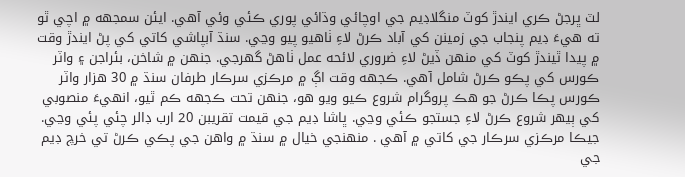لٽ ڀرجڻ ڪري ايندڙ کوٽ منگلاڊيم جي اوچائي وڌائي پوري ڪئي وئي آهي. ايئن سمجهه ۾ اچي ٿو ته هيءَ ڊيم پنجاب جي زمينن کي آباد ڪرڻ لاءِ ٺاهيو پيو وڃي. سنڌ آبپاشي کاتي کي پڻ ايندڙ وقت ۾ پيدا ٿيندڙ کوٽ کي منهن ڏيڻ لاءِ ضروري لائحه عمل ٺاهڻ گهرجي. جنهن ۾ شاخن، بئراجن ۽ واٽر ڪورس کي پڪو ڪرڻ شامل آهي. ڪجهه وقت اڳ ۾ مرڪزي سرڪار طرفان سنڌ ۾ 30 هزار واٽر ڪورس پڪا ڪرڻ جو هڪ پروگرام شروع ڪيو ويو هو، جنهن تحت ڪجهه ڪم ٿيو، انهيءَ منصوبي کي ٻيهر شروع ڪرڻ لاءِ جستجو ڪئي وڃي. ڀاشا ڊيم جي قيمت تقريبن 20 ارب ڊالر چئي پئي وڃي. جيڪا مرڪزي سرڪار جي کاتي ۾ آهي . منهنجي خيال ۾ سنڌ ۾ واهن جي پڪي ڪرڻ تي خرچ ڊيم جي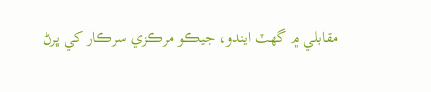مقابلي ۾ گهٽ ايندو، جيڪو مرڪزي سرڪار کي ڀرڻ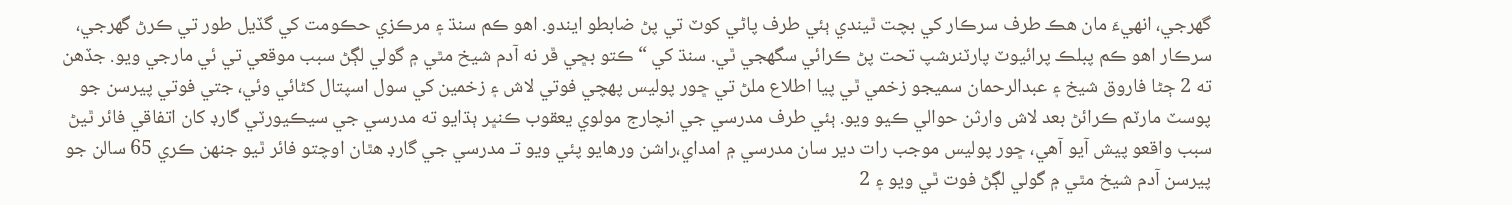گهرجي، انهيءَ مان هڪ طرف سرڪار کي بچت ٿيندي ٻئي طرف پاڻي کوٽ تي پڻ ضابطو ايندو. اهو ڪم سنڌ ۽ مرڪزي حڪومت کي گڏيل طور تي ڪرڻ گهرجي، سرڪار اهو ڪم پبلڪ پرائيوٽ پارٽنرشپ تحت پڻ ڪرائي سگهجي ٿي. سنڌ کي “ڪتو بڇي ڦر نه آدم شيخ مٿي ۾ گولي لڳڻ سبب موقعي تي ئي مارجي ويو. جڏهن ته 2 ڄڻا فاروق شيخ ۽ عبدالرحمان سميجو زخمي ٿي پيا اطلاع ملڻ تي ڇور پوليس پھچي فوتي لاش ۽ زخمين کي سول اسپتال کڻائي وئي، جتي فوتي پيرسن جو پوسٽ مارٽم ڪرائڻ بعد لاش وارثن حوالي ڪيو ويو. ٻئي طرف مدرسي جي انچارج مولوي يعقوب ڪنڀر ٻڌايو ته مدرسي جي سيڪيورٽي گارڊ کان اتفاقي فائر ٿيڻ سبب واقعو پيش آيو آهي، ڇور پوليس موجب رات دير سان مدرسي ۾ امداي،راشن ورھايو پئي ويو تـ مدرسي جي گارڊ ھٿان اوچتو فائر ٿيو جنهن ڪري 65 سالن جو پيرسن آدم شيخ مٿي ۾ گولي لڳڻ فوت ٿي ويو ۽ 2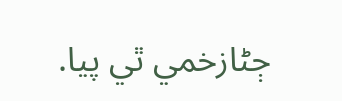ڄڻازخمي ٿي پيا.